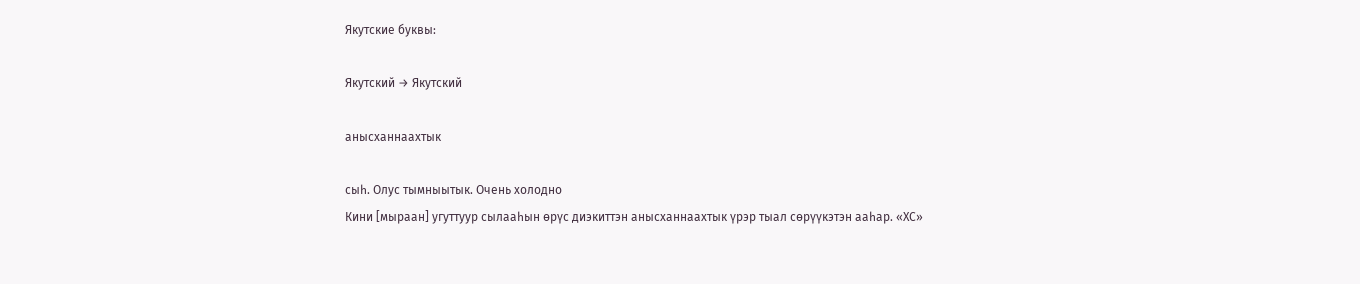Якутские буквы:

Якутский → Якутский

анысханнаахтык

сыһ. Олус тымныытык. Очень холодно
Кини [мыраан] угуттуур сылааһын өрүс диэкиттэн анысханнаахтык үрэр тыал сөрүүкэтэн ааһар. «ХС»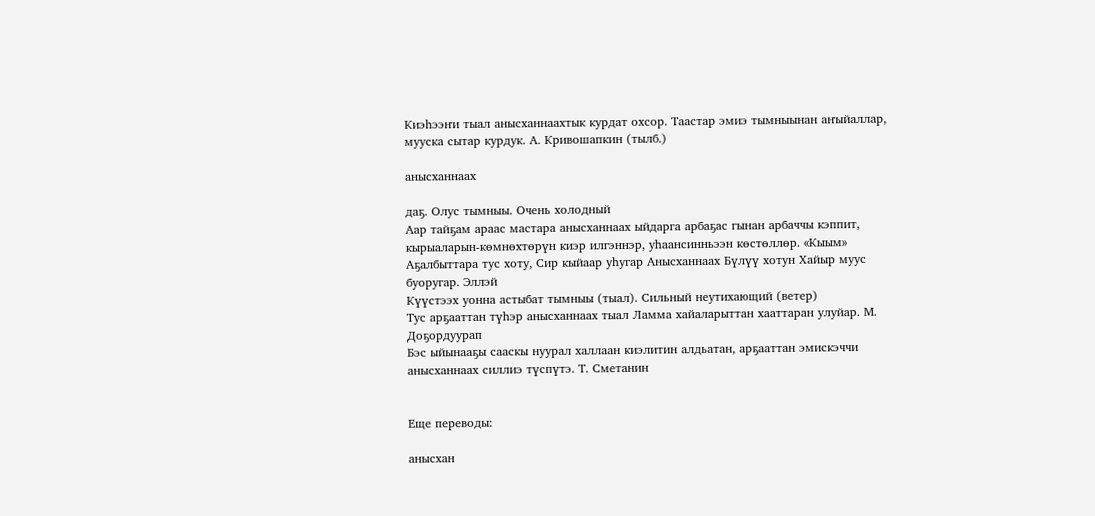Киэһээҥи тыал анысханнаахтык курдат охсор. Таастар эмиэ тымныынан аҥыйаллар, мууска сытар курдук. А. Кривошапкин (тылб.)

анысханнаах

даҕ. Олус тымныы. Очень холодный
Аар тайҕам араас мастара анысханнаах ыйдарга арбаҕас гынан арбаччы кэппит, кырыаларын-көмнөхтөрүн киэр илгэннэр, уһаансинньээн көстөллөр. «Кыым»
Аҕалбыттара тус хоту, Сир кыйаар уһугар Анысханнаах Бүлүү хотун Хайыр муус буоругар. Эллэй
Күүстээх уонна астыбат тымныы (тыал). Сильный неутихающий (ветер)
Тус арҕааттан түһэр анысханнаах тыал Ламма хайаларыттан хааттаран улуйар. М. Доҕордуурап
Бэс ыйынааҕы сааскы нуурал халлаан киэлитин алдьатан, арҕааттан эмискэччи анысханнаах силлиэ түспүтэ. Т. Сметанин


Еще переводы:

анысхан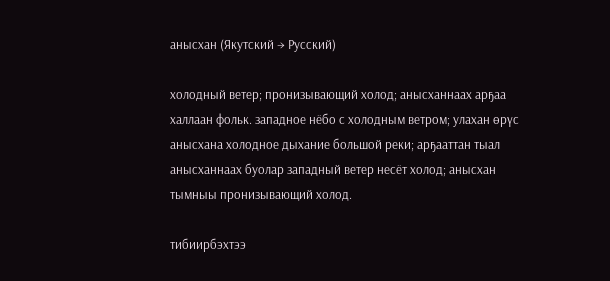анысхан (Якутский → Русский)

холодный ветер; пронизывающий холод; анысханнаах арҕаа халлаан фольк. западное нёбо с холодным ветром; улахан өрүс анысхана холодное дыхание большой реки; арҕааттан тыал анысханнаах буолар западный ветер несёт холод; анысхан тымныы пронизывающий холод.

тибиирбэхтээ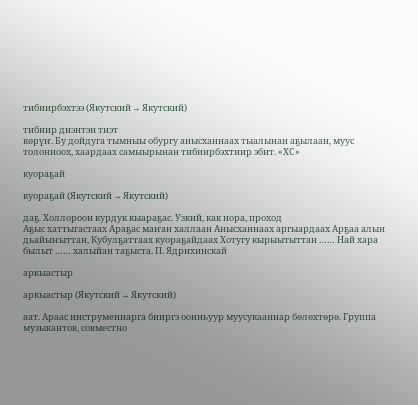тибиирбэхтээ (Якутский → Якутский)

тибиир диэнтэн тиэт
көрүҥ. Бу дойдуга тымныы обургу анысханнаах тыалынан аҕылаан, муус толонноох, хаардаах самыырынан тибиирбэхтиир эбит. «ХС»

куораҕай

куораҕай (Якутский → Якутский)

даҕ. Холлороон курдук кыараҕас. Узкий, как нора, проход
Аҕыс хаттыгастаах Араҕас маҥан халлаан Анысханнаах аргыардаах Арҕаа алын дьайыҥыттан, Кубулҕаттаах куораҕайдаах Хотугу кырыытыттан …… Най хара былыт …… халыйан таҕыста. П. Ядрихинскай

аркыастыр

аркыастыр (Якутский → Якутский)

аат. Араас инструменнарга бииргэ оонньуур муусукааннар бөлөхтөрө. Группа музыкантов, совместно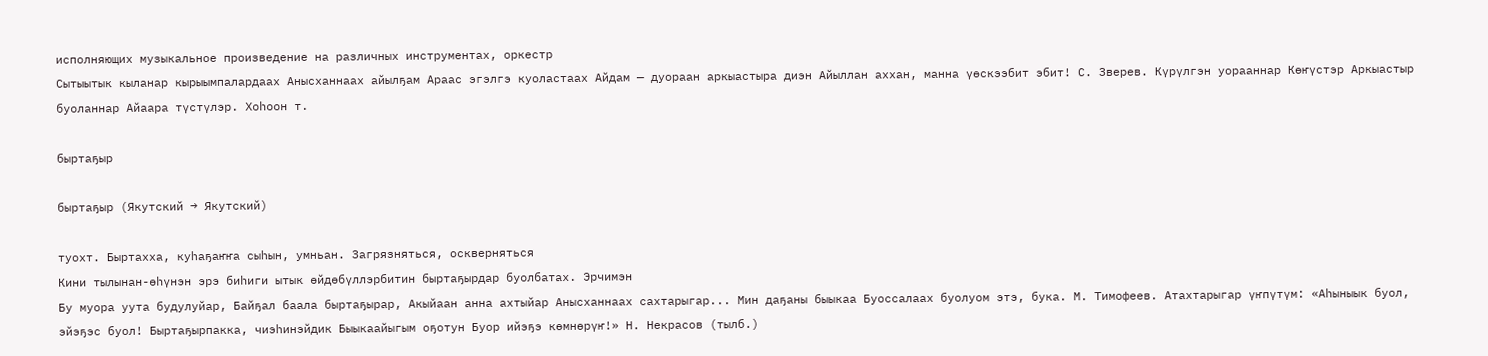исполняющих музыкальное произведение на различных инструментах, оркестр
Сытыытык кыланар кырыымпалардаах Анысханнаах айылҕам Араас эгэлгэ куоластаах Айдам — дуораан аркыастыра диэн Айыллан аххан, манна үөскээбит эбит! С. Зверев. Күрүлгэн уорааннар Көҥүстэр Аркыастыр буоланнар Айаара түстүлэр. Хоһоон т.

быртаҕыр

быртаҕыр (Якутский → Якутский)

туохт. Быртахха, куһаҕаҥҥа сыһын, умньан. Загрязняться, оскверняться
Кини тылынан-өһүнэн эрэ биһиги ытык өйдөбүллэрбитин быртаҕырдар буолбатах. Эрчимэн
Бу муора уута будулуйар, Байҕал баала быртаҕырар, Акыйаан анна ахтыйар Анысханнаах сахтарыгар... Мин даҕаны быыкаа Буоссалаах буолуом этэ, бука. М. Тимофеев. Атахтарыгар үҥпүтүм: «Аһыныык буол, эйэҕэс буол! Быртаҕырпакка, чиэһинэйдик Быыкаайыгым оҕотун Буор ийэҕэ көмнөрүҥ!» Н. Некрасов (тылб.)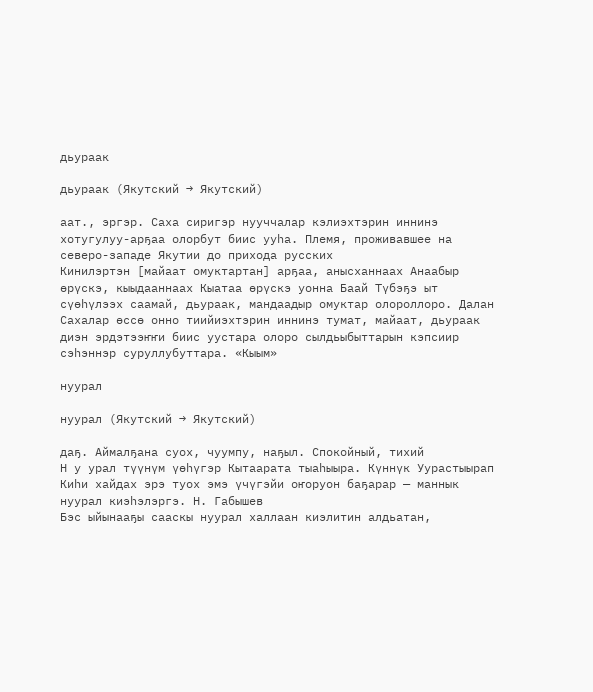дьураак

дьураак (Якутский → Якутский)

аат., эргэр. Саха сиригэр нууччалар кэлиэхтэрин иннинэ хотугулуу-арҕаа олорбут биис ууһа. Племя, проживавшее на северо-западе Якутии до прихода русских
Кинилэртэн [майаат омуктартан] арҕаа, анысханнаах Анаабыр өрүскэ, кыыдааннаах Кыатаа өрүскэ уонна Баай Түбэҕэ ыт сүөһүлээх саамай, дьураак, мандаадыр омуктар олороллоро. Далан
Сахалар өссө онно тиийиэхтэрин иннинэ тумат, майаат, дьураак диэн эрдэтээҥҥи биис уустара олоро сылдьыбыттарын кэпсиир сэһэннэр суруллубуттара. «Кыым»

нуурал

нуурал (Якутский → Якутский)

даҕ. Аймалҕана суох, чуумпу, наҕыл. Спокойный, тихий
Н у урал түүнүм үөһүгэр Кытаарата тыаһыыра. Күннүк Уурастыырап
Киһи хайдах эрэ туох эмэ үчүгэйи оҥоруон баҕарар — маннык нуурал киэһэлэргэ. Н. Габышев
Бэс ыйынааҕы сааскы нуурал халлаан киэлитин алдьатан,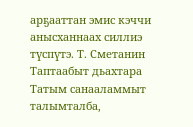арҕааттан эмис кэччи анысханнаах силлиэ түспүтэ. Т. Сметанин
Таптаабыт дьахтара Татым санааламмыт талымталба,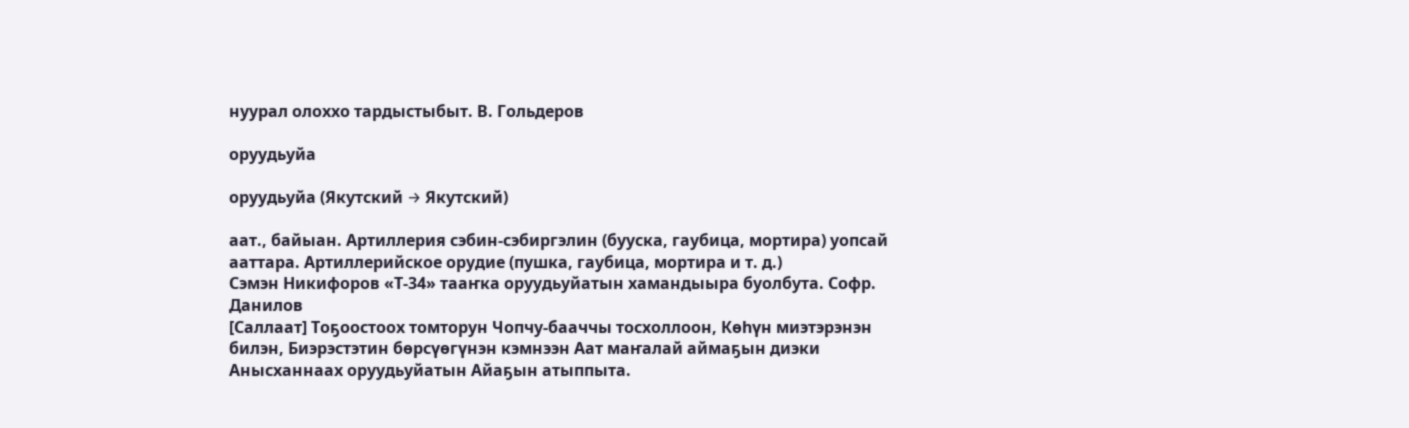нуурал олоххо тардыстыбыт. В. Гольдеров

оруудьуйа

оруудьуйа (Якутский → Якутский)

аат., байыан. Артиллерия сэбин-сэбиргэлин (бууска, гаубица, мортира) уопсай ааттара. Артиллерийское орудие (пушка, гаубица, мортира и т. д.)
Сэмэн Никифоров «Т-34» тааҥка оруудьуйатын хамандыыра буолбута. Софр. Данилов
[Саллаат] Тоҕоостоох томторун Чопчу-бааччы тосхоллоон, Көһүн миэтэрэнэн билэн, Биэрэстэтин бөрсүөгүнэн кэмнээн Аат маҥалай аймаҕын диэки Анысханнаах оруудьуйатын Айаҕын атыппыта.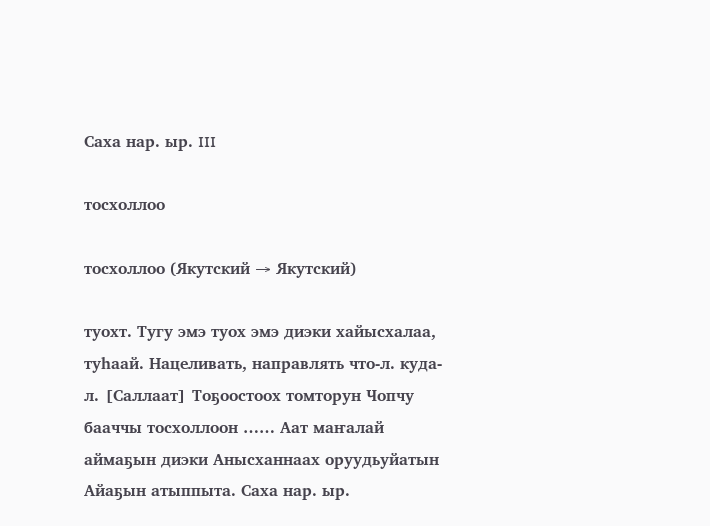Саха нар. ыр. III

тосхоллоо

тосхоллоо (Якутский → Якутский)

туохт. Тугу эмэ туох эмэ диэки хайысхалаа, туһаай. Нацеливать, направлять что-л. куда-л. [Саллаат] Тоҕоостоох томторун Чопчу бааччы тосхоллоон …… Аат маҥалай аймаҕын диэки Анысханнаах оруудьуйатын Айаҕын атыппыта. Саха нар. ыр.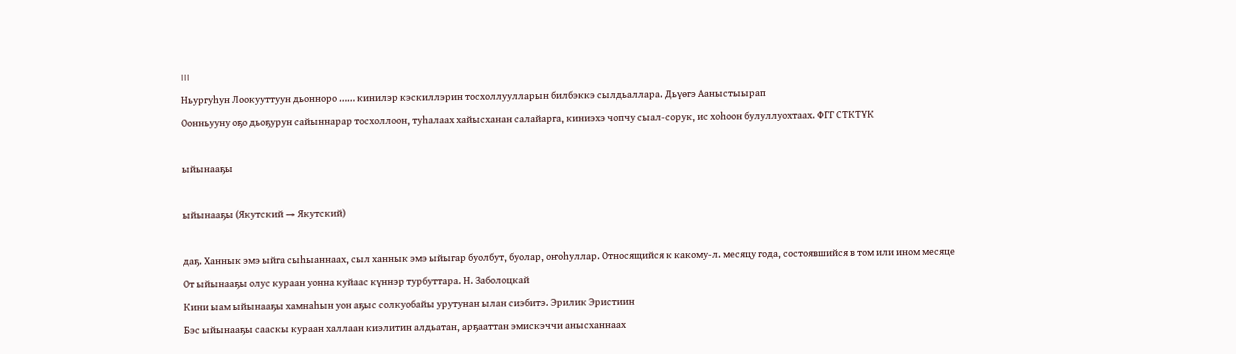III
Ньургуһун Лоокууттуун дьонноро …… кинилэр кэскиллэрин тосхоллуулларын билбэккэ сылдьаллара. Дьүөгэ Ааныстыырап
Оонньууну оҕо дьоҕурун сайыннарар тосхоллоон, туһалаах хайысханан салайарга, киниэхэ чопчу сыал-сорук, ис хоһоон булуллуохтаах. ФГГ СТКТҮК

ыйынааҕы

ыйынааҕы (Якутский → Якутский)

даҕ. Ханнык эмэ ыйга сыһыаннаах, сыл ханнык эмэ ыйыгар буолбут, буолар, оҥоһуллар. Относящийся к какому-л. месяцу года, состоявшийся в том или ином месяце
От ыйынааҕы олус кураан уонна куйаас күннэр турбуттара. Н. Заболоцкай
Кини ыам ыйынааҕы хамнаһын уон аҕыс солкуобайы урутунан ылан сиэбитэ. Эрилик Эристиин
Бэс ыйынааҕы сааскы кураан халлаан киэлитин алдьатан, арҕааттан эмискэччи анысханнаах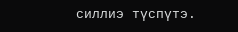силлиэ түспүтэ.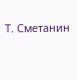Т. Сметанин